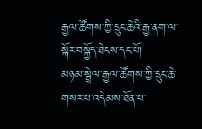རྒྱལ་ཚོགས་ཀྱི་དྲུང་ཆེའི་རྒྱ་ནག་ལ་སྐོར་བསྐྱོད་ཐེངས་དང་པོ།
མཉམ་སྦྲེལ་རྒྱལ་ཚོགས་ཀྱི་དྲུང་ཆེ་གསར་པ་འདེམས་ཐོན་པ་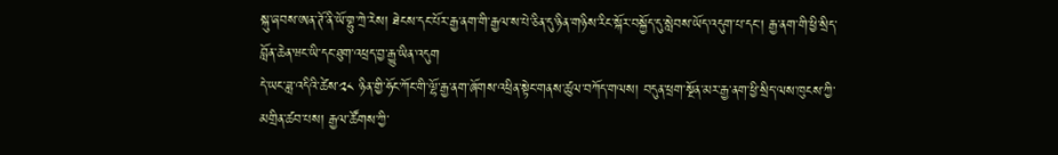སྐུ་ཞབས་ཨན་ཊོ་ནི་ཡོ་གྷུ་ཀྲེ་རེས། ཐེངས་དང་པོར་རྒྱ་ནག་གི་རྒྱལ་ས་པེ་ཅིན་དུ་ཉིན་གཉིས་རིང་སྐོར་བསྐྱོད་དུ་སླེབས་ཡོད་འདུག་པ་དང་། རྒྱ་ནག་གི་ཕྱི་སྲིད་བློན་ཆེན་ཝང་ཡི་དང་ཐུག་འཕྲད་བྱ་རྒྱུ་ཡིན་འདུག
དེ་ཡང་ཟླ་འདིའི་ཚེས་༢༨ ཉིན་གྱི་ཧོང་ཀོང་གི་ལྷོ་རྒྱ་ནག་ཞོགས་འཕྲིན་སྟེང་གནས་ཚུལ་བཀོད་གལས། བདུན་ཕྲག་སྔོན་མར་རྒྱ་ནག་ཕྱི་སྲིད་ལས་ཁུངས་ཀྱི་མགྲིན་ཚབ་པས། རྒྱལ་ཚོགས་ཀྱི་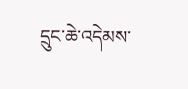དྲུང་ཆེ་འདེམས་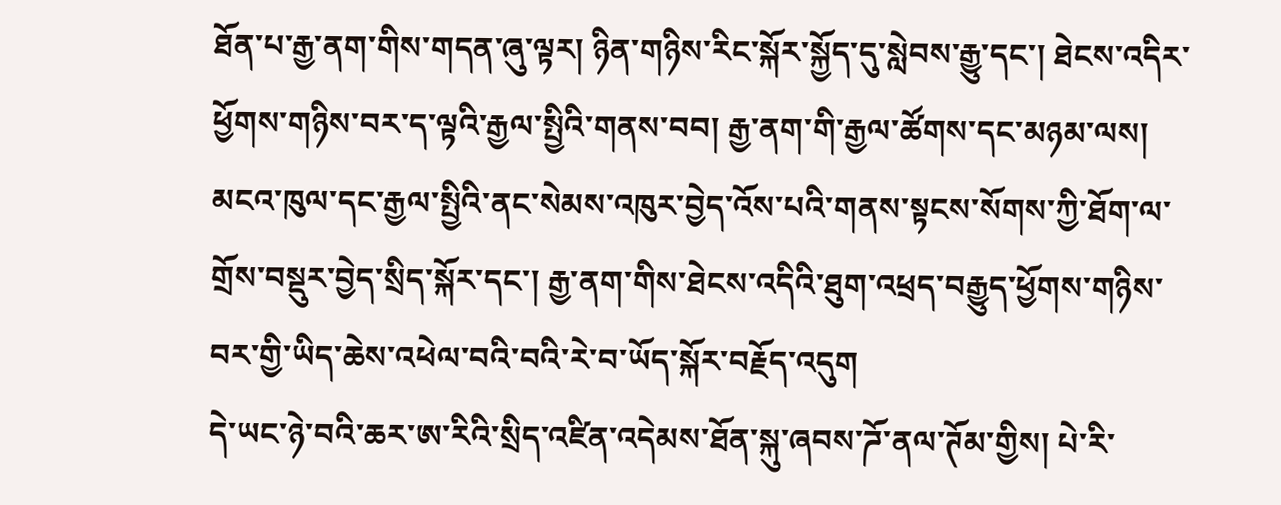ཐོན་པ་རྒྱ་ནག་གིས་གདན་ཞུ་ལྟར། ཉིན་གཉིས་རིང་སྐོར་སྐྱོད་དུ་སླེབས་རྒྱུ་དང་། ཐེངས་འདིར་ཕྱོགས་གཉིས་བར་ད་ལྟའི་རྒྱལ་སྤྱིའི་གནས་བབ། རྒྱ་ནག་གི་རྒྱལ་ཚོགས་དང་མཉམ་ལས། མངའ་ཁུལ་དང་རྒྱལ་སྤྱིའི་ནང་སེམས་འཁུར་བྱེད་འོས་པའི་གནས་སྟངས་སོགས་ཀྱི་ཐོག་ལ་གྲོས་བསྡུར་བྱེད་སྲིད་སྐོར་དང་། རྒྱ་ནག་གིས་ཐེངས་འདིའི་ཐུག་འཕྲད་བརྒྱུད་ཕྱོགས་གཉིས་བར་གྱི་ཡིད་ཆེས་འཕེལ་བའི་བའི་རེ་བ་ཡོད་སྐོར་བརྗོད་འདུག
དེ་ཡང་ཉེ་བའི་ཆར་ཨ་རིའི་སྲིད་འཛིན་འདེམས་ཐོན་སྐུ་ཞབས་ཌོ་ནལ་ཊོམ་གྱིས། པེ་རི་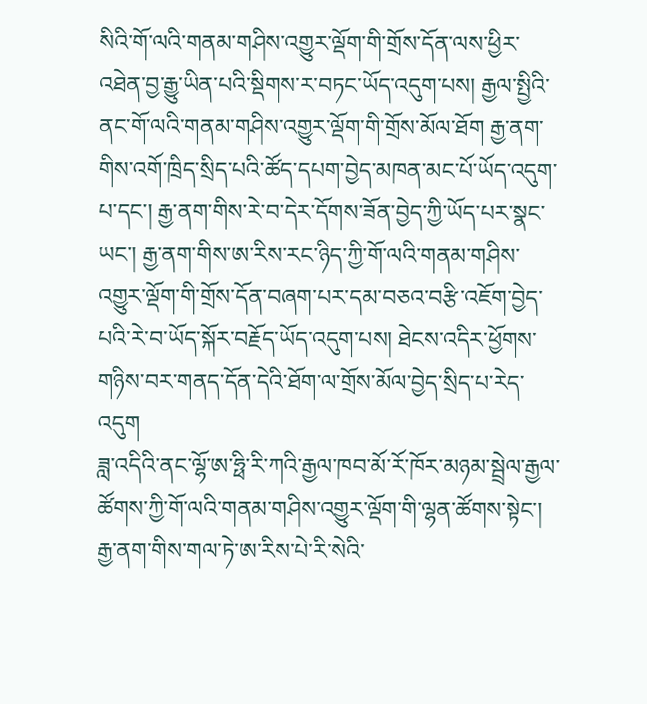སིའི་གོ་ལའི་གནམ་གཤིས་འགྱུར་ལྡོག་གི་གྲོས་དོན་ལས་ཕྱིར་འཐེན་བྱ་རྒྱུ་ཡིན་པའི་སྡིགས་ར་བཏང་ཡོད་འདུག་པས། རྒྱལ་སྤྱིའི་ནང་གོ་ལའི་གནམ་གཤིས་འགྱུར་ལྡོག་གི་གྲོས་མོལ་ཐོག རྒྱ་ནག་གིས་འགོ་ཁྲིད་སྲིད་པའི་ཚོད་དཔག་བྱེད་མཁན་མང་པོ་ཡོད་འདུག་པ་དང་། རྒྱ་ནག་གིས་རེ་བ་དེར་དོགས་ཟོན་བྱེད་ཀྱི་ཡོད་པར་སྣང་ཡང་། རྒྱ་ནག་གིས་ཨ་རིས་རང་ཉིད་ཀྱི་གོ་ལའི་གནམ་གཤིས་འགྱུར་ལྡོག་གི་གྲོས་དོན་བཞག་པར་དམ་བཅའ་བརྩི་འཇོག་བྱེད་པའི་རེ་བ་ཡོད་སྐོར་བརྗོད་ཡོད་འདུག་པས། ཐེངས་འདིར་ཕྱོགས་གཉིས་བར་གནད་དོན་དེའི་ཐོག་ལ་གྲོས་མོལ་བྱེད་སྲིད་པ་རེད་འདུག
ཟླ་འདིའི་ནང་ལྷོ་ཨ་ཧྥི་རི་ཀའི་རྒྱལ་ཁབ་མོ་རོ་ཁོར་མཉམ་སྦྲེལ་རྒྱལ་ཚོགས་ཀྱི་གོ་ལའི་གནམ་གཤིས་འགྱུར་ལྡོག་གི་ལྷན་ཚོགས་སྟེང་། རྒྱ་ནག་གིས་གལ་ཏེ་ཨ་རིས་པེ་རི་སེའི་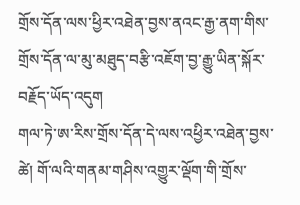གྲོས་དོན་ལས་ཕྱིར་འཐེན་བྱས་ནའང་རྒྱ་ནག་གིས་གྲོས་དོན་ལ་མུ་མཐུད་བརྩི་འཇོག་བྱ་རྒྱུ་ཡིན་སྐོར་བརྗོད་ཡོད་འདུག
གལ་ཏེ་ཨ་རིས་གྲོས་དོན་དེ་ལས་འཕྱིར་འཐེན་བྱས་ཚེ། གོ་ལའི་གནམ་གཤིས་འགྱུར་ལྡོག་གི་གྲོས་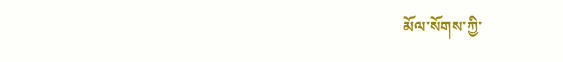མོལ་སོགས་ཀྱི་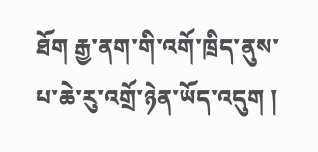ཐོག རྒྱ་ནག་གི་འགོ་ཁྲིད་ནུས་པ་ཆེ་རུ་འགྲོ་ཉེན་ཡོད་འདུག །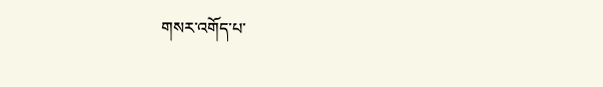གསར་འགོད་པ་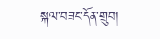སྐལ་བཟང་དོན་གྲུབ།